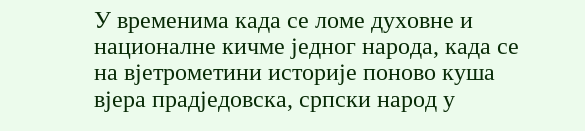У временима када се ломе духовне и националне кичме једног народа, када се на вјетрометини историје поново куша вјера прадједовска, српски народ у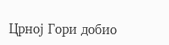Црној Гори добио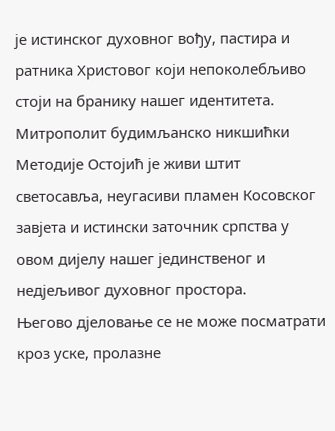је истинског духовног вођу, пастира и ратника Христовог који непоколебљиво стоји на бранику нашег идентитета. Митрополит будимљанско никшићки Методије Остојић је живи штит светосавља, неугасиви пламен Косовског завјета и истински заточник српства у овом дијелу нашег јединственог и недјељивог духовног простора.
Његово дјеловање се не може посматрати кроз уске, пролазне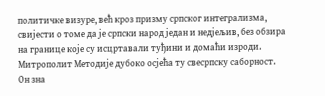политичке визуре, већ кроз призму српског интегрализма, свијести о томе да је српски народ један и недјељив, без обзира на границе које су исцртавали туђини и домаћи изроди.
Митрополит Методије дубоко осјећа ту свесрпску саборност. Он зна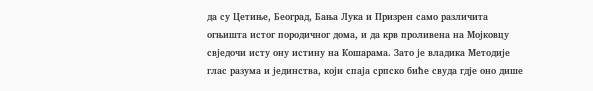да су Цетиње, Београд, Бања Лука и Призрен само различита огњишта истог породичног дома, и да крв проливена на Мојковцу свједочи исту ону истину на Кошарама. Зато је владика Методије глас разума и јединства, који спаја српско биће свуда гдје оно дише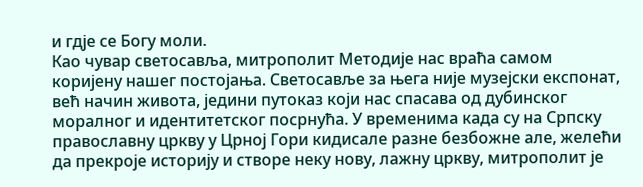и гдје се Богу моли.
Као чувар светосавља, митрополит Методије нас враћа самом коријену нашег постојања. Светосавље за њега није музејски експонат, већ начин живота, једини путоказ који нас спасава од дубинског моралног и идентитетског посрнућа. У временима када су на Српску православну цркву у Црној Гори кидисале разне безбожне але, желећи да прекроје историју и створе неку нову, лажну цркву, митрополит је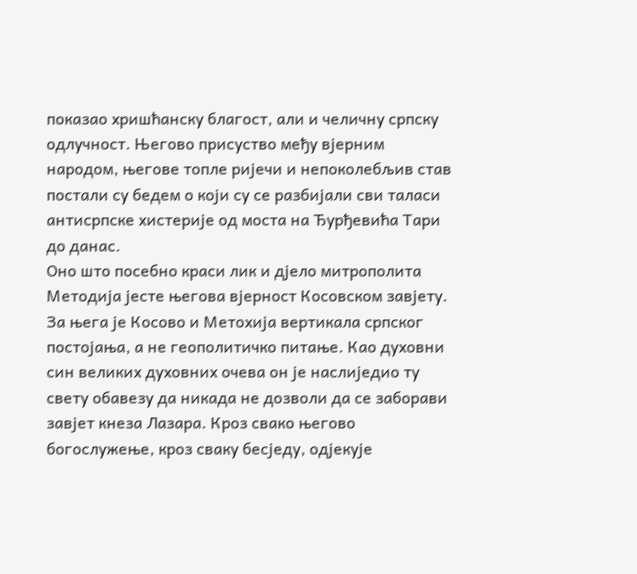показао хришћанску благост, али и челичну српску одлучност. Његово присуство међу вјерним народом, његове топле ријечи и непоколебљив став постали су бедем о који су се разбијали сви таласи антисрпске хистерије од моста на Ђурђевића Тари до данас.
Оно што посебно краси лик и дјело митрополита Методија јесте његова вјерност Косовском завјету. За њега је Косово и Метохија вертикала српског постојања, а не геополитичко питање. Као духовни син великих духовних очева он је наслиједио ту свету обавезу да никада не дозволи да се заборави завјет кнеза Лазара. Кроз свако његово богослужење, кроз сваку бесједу, одјекује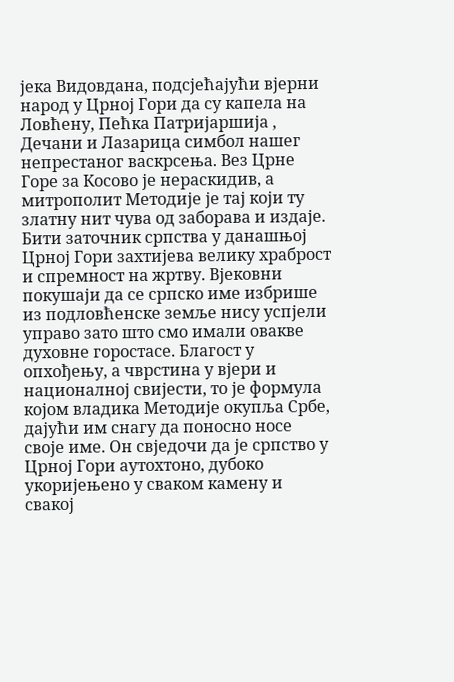јека Видовдана, подсјећајући вјерни народ у Црној Гори да су капела на Ловћену, Пећка Патријаршија , Дечани и Лазарица симбол нашег непрестаног васкрсења. Вез Црне Горе за Косово је нераскидив, а митрополит Методије је тај који ту златну нит чува од заборава и издаје.
Бити заточник српства у данашњој Црној Гори захтијева велику храброст и спремност на жртву. Вјековни покушаји да се српско име избрише из подловћенске земље нису успјели управо зато што смо имали овакве духовне горостасе. Благост у опхођењу, а чврстина у вјери и националној свијести, то је формула којом владика Методије окупља Србе, дајући им снагу да поносно носе своје име. Он свједочи да је српство у Црној Гори аутохтоно, дубоко укоријењено у сваком камену и свакој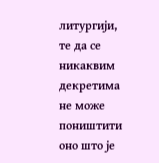литургији, те да се никаквим декретима не може поништити оно што је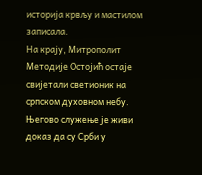историја крвљу и мастилом записала.
На крају, Митрополит Методије Остојић остаје свијетали светионик на српском духовном небу. Његово служење је живи доказ да су Срби у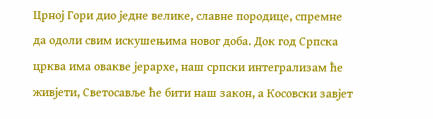Црној Гори дио једне велике, славне породице, спремне да одоли свим искушењима новог доба. Док год Српска црква има овакве јерархе, наш српски интегрализам ће живјети, Светосавље ће бити наш закон, а Косовски завјет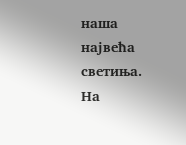наша највећа светиња.
На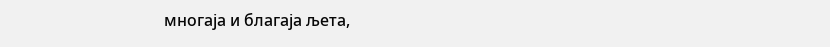многаја и благаја љета,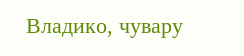Владико, чувару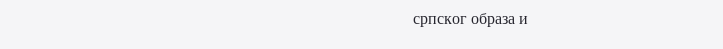српског образа и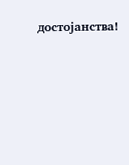достојанства!